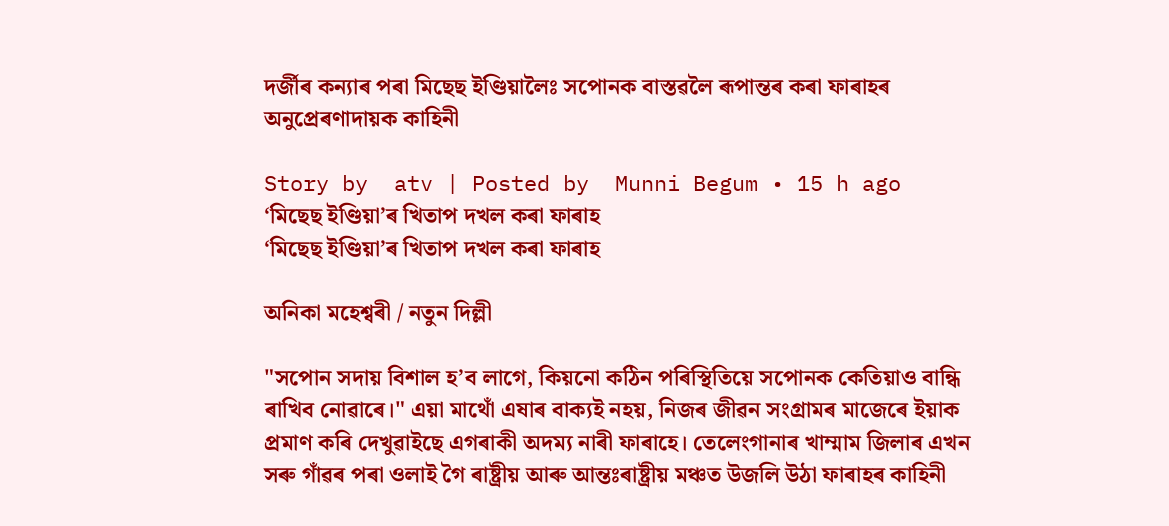দৰ্জীৰ কন্যাৰ পৰা মিছেছ ইণ্ডিয়ালৈঃ সপোনক বাস্তৱলৈ ৰূপান্তৰ কৰা ফাৰাহৰ অনুপ্ৰেৰণাদায়ক কাহিনী

Story by  atv | Posted by  Munni Begum • 15 h ago
‘মিছেছ ইণ্ডিয়া’ৰ খিতাপ দখল কৰা ফাৰাহ
‘মিছেছ ইণ্ডিয়া’ৰ খিতাপ দখল কৰা ফাৰাহ

অনিকা মহেশ্বৰী / নতুন দিল্লী

"সপোন সদায় বিশাল হ’ব লাগে, কিয়নো কঠিন পৰিস্থিতিয়ে সপোনক কেতিয়াও বান্ধি ৰাখিব নোৱাৰে।" এয়া মাথোঁ এষাৰ বাক্যই নহয়, নিজৰ জীৱন সংগ্ৰামৰ মাজেৰে ইয়াক প্ৰমাণ কৰি দেখুৱাইছে এগৰাকী অদম্য নাৰী ফাৰাহে। তেলেংগানাৰ খাম্মাম জিলাৰ এখন সৰু গাঁৱৰ পৰা ওলাই গৈ ৰাষ্ট্ৰীয় আৰু আন্তঃৰাষ্ট্ৰীয় মঞ্চত উজলি উঠা ফাৰাহৰ কাহিনী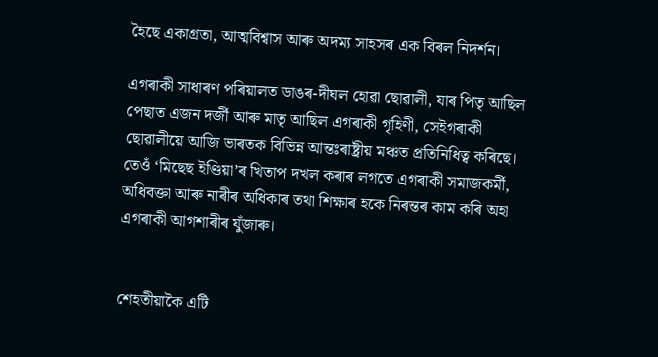হৈছে একাগ্ৰতা, আত্মবিশ্বাস আৰু অদম্য সাহসৰ এক বিৰল নিদৰ্শন।

এগৰাকী সাধাৰণ পৰিয়ালত ডাঙৰ-দীঘল হোৱা ছোৱালী, যাৰ পিতৃ আছিল পেছাত এজন দৰ্জী আৰু মাতৃ আছিল এগৰাকী গৃহিণী, সেইগৰাকী ছোৱালীয়ে আজি ভাৰতক বিভিন্ন আন্তঃৰাষ্ট্ৰীয় মঞ্চত প্ৰতিনিধিত্ব কৰিছে। তেওঁ ‘মিছেছ ইণ্ডিয়া’ৰ খিতাপ দখল কৰাৰ লগতে এগৰাকী সমাজকৰ্মী, অধিবক্তা আৰু নাৰীৰ অধিকাৰ তথা শিক্ষাৰ হকে নিৰন্তৰ কাম কৰি অহা এগৰাকী আগশাৰীৰ যুঁজাৰু।


শেহতীয়াকৈ এটি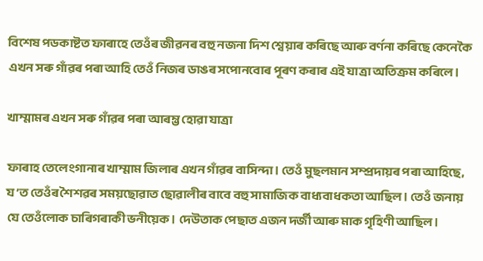বিশেষ পডকাষ্টত ফাৰাহে তেওঁৰ জীৱনৰ বহু নজনা দিশ শ্বেয়াৰ কৰিছে আৰু বৰ্ণনা কৰিছে কেনেকৈ এখন সৰু গাঁৱৰ পৰা আহি তেওঁ নিজৰ ডাঙৰ সপোনবোৰ পূৰণ কৰাৰ এই যাত্ৰা অতিক্ৰম কৰিলে।

খাম্মামৰ এখন সৰু গাঁৱৰ পৰা আৰম্ভ হোৱা যাত্ৰা

ফাৰাহ তেলেংগানাৰ খাম্মাম জিলাৰ এখন গাঁৱৰ বাসিন্দা। তেওঁ মুছলমান সম্প্ৰদায়ৰ পৰা আহিছে, য’ত তেওঁৰ শৈশৱৰ সময়ছোৱাত ছোৱালীৰ বাবে বহু সামাজিক বাধ্যবাধকতা আছিল। তেওঁ জনায় যে তেওঁলোক চাৰিগৰাকী ভনীয়েক। দেউতাক পেছাত এজন দৰ্জী আৰু মাক গৃহিণী আছিল।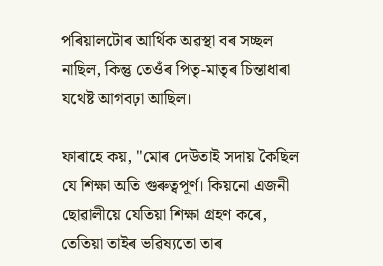পৰিয়ালটোৰ আৰ্থিক অৱস্থা বৰ সচ্ছল নাছিল, কিন্তু তেওঁৰ পিতৃ-মাতৃৰ চিন্তাধাৰা যথেষ্ট আগবঢ়া আছিল।

ফাৰাহে কয়, "মোৰ দেউতাই সদায় কৈছিল যে শিক্ষা অতি গুৰুত্বপূৰ্ণ। কিয়নো এজনী ছোৱালীয়ে যেতিয়া শিক্ষা গ্ৰহণ কৰে, তেতিয়া তাইৰ ভৱিষ্যতো তাৰ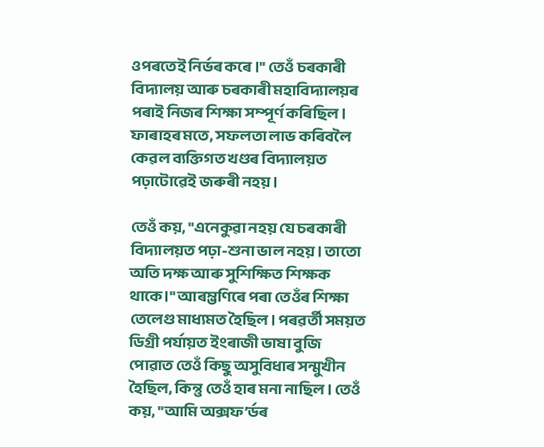ওপৰতেই নিৰ্ভৰ কৰে।" তেওঁ চৰকাৰী বিদ্যালয় আৰু চৰকাৰী মহাবিদ্যালয়ৰ পৰাই নিজৰ শিক্ষা সম্পূৰ্ণ কৰিছিল। ফাৰাহৰ মতে, সফলতা লাভ কৰিবলৈ কেৱল ব্যক্তিগত খণ্ডৰ বিদ্যালয়ত পঢ়াটোৱেই জৰুৰী নহয়।

তেওঁ কয়, "এনেকুৱা নহয় যে চৰকাৰী বিদ্যালয়ত পঢ়া-শুনা ভাল নহয়। তাতো অতি দক্ষ আৰু সুশিক্ষিত শিক্ষক থাকে।" আৰম্ভণিৰে পৰা তেওঁৰ শিক্ষা তেলেগু মাধ্যমত হৈছিল। পৰৱৰ্তী সময়ত ডিগ্ৰী পৰ্যায়ত ইংৰাজী ভাষা বুজি পোৱাত তেওঁ কিছু অসুবিধাৰ সন্মুখীন হৈছিল, কিন্তু তেওঁ হাৰ মনা নাছিল। তেওঁ কয়, "আমি অক্সফ’ৰ্ডৰ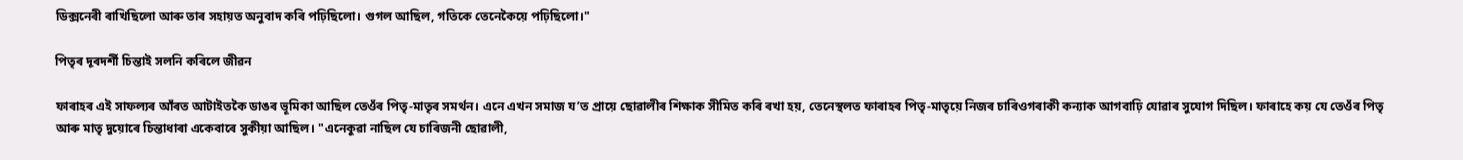ডিক্সনেৰী ৰাখিছিলো আৰু তাৰ সহায়ত অনুবাদ কৰি পঢ়িছিলো। গুগল আছিল, গতিকে তেনেকৈয়ে পঢ়িছিলো।"

পিতৃৰ দূৰদৰ্শী চিন্তাই সলনি কৰিলে জীৱন

ফাৰাহৰ এই সাফল্যৰ আঁৰত আটাইতকৈ ডাঙৰ ভূমিকা আছিল তেওঁৰ পিতৃ-মাতৃৰ সমৰ্থন। এনে এখন সমাজ য’ত প্ৰায়ে ছোৱালীৰ শিক্ষাক সীমিত কৰি ৰখা হয়, তেনেস্থলত ফাৰাহৰ পিতৃ-মাতৃয়ে নিজৰ চাৰিওগৰাকী কন্যাক আগবাঢ়ি যোৱাৰ সুযোগ দিছিল। ফাৰাহে কয় যে তেওঁৰ পিতৃ আৰু মাতৃ দুয়োৰে চিন্তাধাৰা একেবাৰে সুকীয়া আছিল। "এনেকুৱা নাছিল যে চাৰিজনী ছোৱালী,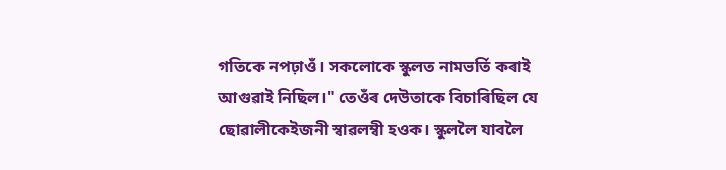গতিকে নপঢ়াওঁ। সকলোকে স্কুলত নামভৰ্তি কৰাই আগুৱাই নিছিল।" তেওঁৰ দেউতাকে বিচাৰিছিল যে ছোৱালীকেইজনী স্বাৱলম্বী হওক। স্কুললৈ যাবলৈ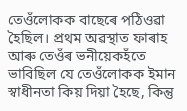তেওঁলোকক বাছেৰে পঠিওৱা হৈছিল। প্ৰথম অৱস্থাত ফাৰাহ আৰু তেওঁৰ ভনীয়েকহঁতে ভাবিছিল যে তেওঁলোকক ইমান স্বাধীনতা কিয় দিয়া হৈছে, কিন্তু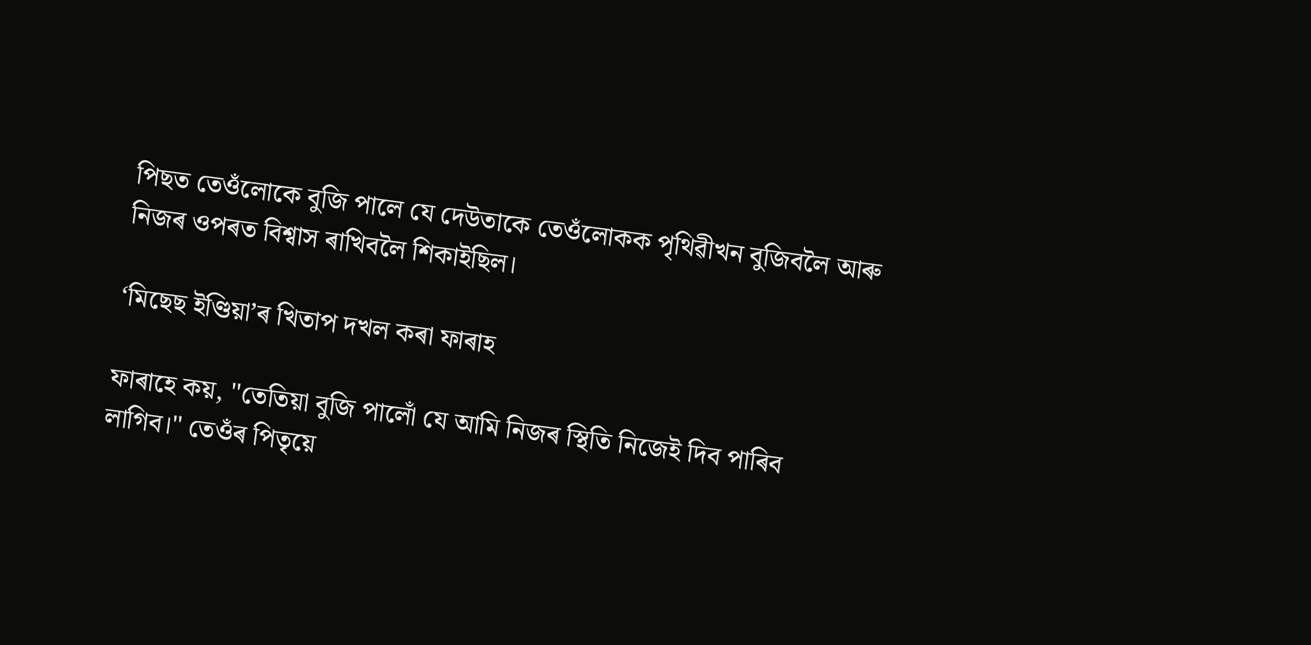পিছত তেওঁলোকে বুজি পালে যে দেউতাকে তেওঁলোকক পৃথিৱীখন বুজিবলৈ আৰু নিজৰ ওপৰত বিশ্বাস ৰাখিবলৈ শিকাইছিল।

‘মিছেছ ইণ্ডিয়া’ৰ খিতাপ দখল কৰা ফাৰাহ

ফাৰাহে কয়, "তেতিয়া বুজি পালোঁ যে আমি নিজৰ স্থিতি নিজেই দিব পাৰিব লাগিব।" তেওঁৰ পিতৃয়ে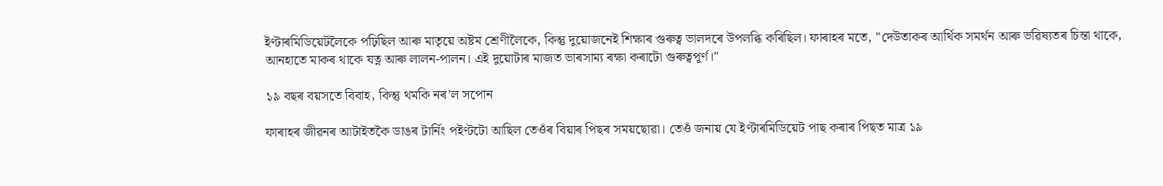ইণ্টাৰমিডিয়েটলৈকে পঢ়িছিল আৰু মাতৃয়ে অষ্টম শ্ৰেণীলৈকে, কিন্তু দুয়োজনেই শিক্ষাৰ গুৰুত্ব ভালদৰে উপলব্ধি কৰিছিল। ফাৰাহৰ মতে, "দেউতাকৰ আৰ্থিক সমৰ্থন আৰু ভৱিষ্যতৰ চিন্তা থাকে, আনহাতে মাকৰ থাকে যত্ন আৰু লালন-পালন। এই দুয়োটাৰ মাজত ভাৰসাম্য ৰক্ষা কৰাটো গুৰুত্বপূৰ্ণ।"

১৯ বছৰ বয়সতে বিবাহ, কিন্তু থমকি নৰ’ল সপোন

ফাৰাহৰ জীৱনৰ আটাইতকৈ ডাঙৰ টাৰ্নিং পইণ্টটো আছিল তেওঁৰ বিয়াৰ পিছৰ সময়ছোৱা। তেওঁ জনায় যে ইণ্টাৰমিডিয়েট পাছ কৰাৰ পিছত মাত্ৰ ১৯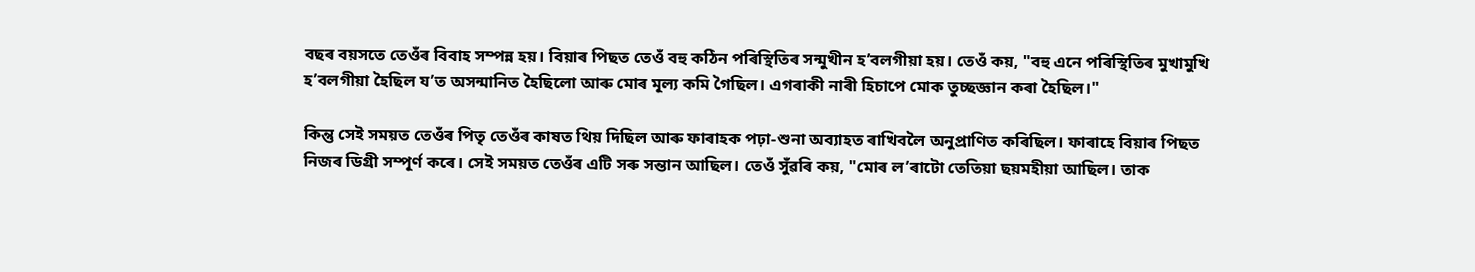বছৰ বয়সতে তেওঁৰ বিবাহ সম্পন্ন হয়। বিয়াৰ পিছত তেওঁ বহু কঠিন পৰিস্থিতিৰ সন্মুখীন হ’বলগীয়া হয়। তেওঁ কয়, "বহু এনে পৰিস্থিতিৰ মুখামুখি হ’বলগীয়া হৈছিল য’ত অসন্মানিত হৈছিলো আৰু মোৰ মূল্য কমি গৈছিল। এগৰাকী নাৰী হিচাপে মোক তুচ্ছজ্ঞান কৰা হৈছিল।"

কিন্তু সেই সময়ত তেওঁৰ পিতৃ তেওঁৰ কাষত থিয় দিছিল আৰু ফাৰাহক পঢ়া-শুনা অব্যাহত ৰাখিবলৈ অনুপ্ৰাণিত কৰিছিল। ফাৰাহে বিয়াৰ পিছত নিজৰ ডিগ্ৰী সম্পূৰ্ণ কৰে। সেই সময়ত তেওঁৰ এটি সৰু সন্তান আছিল। তেওঁ সুঁৱৰি কয়, "মোৰ ল’ৰাটো তেতিয়া ছয়মহীয়া আছিল। তাক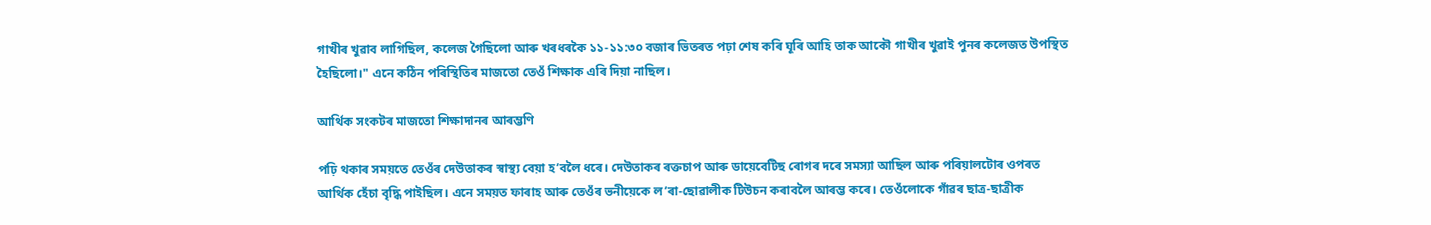গাখীৰ খুৱাব লাগিছিল, কলেজ গৈছিলো আৰু খৰধৰকৈ ১১-১১:৩০ বজাৰ ভিতৰত পঢ়া শেষ কৰি ঘূৰি আহি তাক আকৌ গাখীৰ খুৱাই পুনৰ কলেজত উপস্থিত হৈছিলো।" এনে কঠিন পৰিস্থিতিৰ মাজতো তেওঁ শিক্ষাক এৰি দিয়া নাছিল।

আৰ্থিক সংকটৰ মাজতো শিক্ষাদানৰ আৰম্ভণি

পঢ়ি থকাৰ সময়তে তেওঁৰ দেউতাকৰ স্বাস্থ্য বেয়া হ’বলৈ ধৰে। দেউতাকৰ ৰক্তচাপ আৰু ডায়েবেটিছ ৰোগৰ দৰে সমস্যা আছিল আৰু পৰিয়ালটোৰ ওপৰত আৰ্থিক হেঁচা বৃদ্ধি পাইছিল। এনে সময়ত ফাৰাহ আৰু তেওঁৰ ভনীয়েকে ল’ৰা-ছোৱালীক টিউচন কৰাবলৈ আৰম্ভ কৰে। তেওঁলোকে গাঁৱৰ ছাত্ৰ-ছাত্ৰীক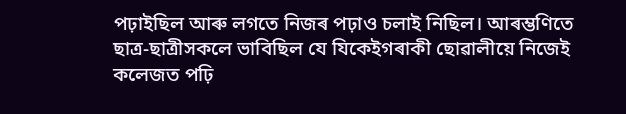পঢ়াইছিল আৰু লগতে নিজৰ পঢ়াও চলাই নিছিল। আৰম্ভণিতে ছাত্ৰ-ছাত্ৰীসকলে ভাবিছিল যে যিকেইগৰাকী ছোৱালীয়ে নিজেই কলেজত পঢ়ি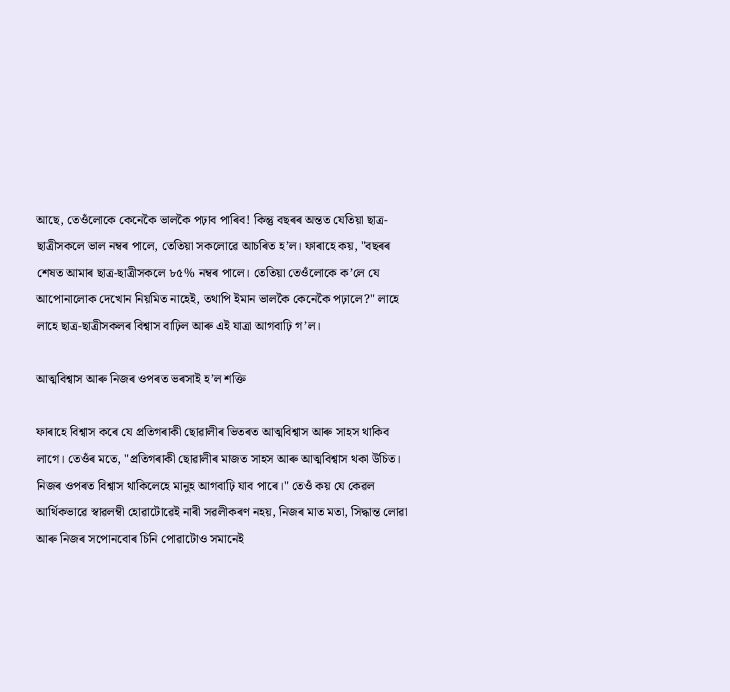আছে, তেওঁলোকে কেনেকৈ ভালকৈ পঢ়াব পাৰিব! কিন্তু বছৰৰ অন্তত যেতিয়া ছাত্ৰ-ছাত্ৰীসকলে ভাল নম্বৰ পালে, তেতিয়া সকলোৱে আচৰিত হ’ল। ফাৰাহে কয়, "বছৰৰ শেষত আমাৰ ছাত্ৰ-ছাত্ৰীসকলে ৮৫% নম্বৰ পালে। তেতিয়া তেওঁলোকে ক’লে যে আপোনালোক দেখোন নিয়মিত নাহেই, তথাপি ইমান ভালকৈ কেনেকৈ পঢ়ালে?" লাহে লাহে ছাত্ৰ-ছাত্ৰীসকলৰ বিশ্বাস বাঢ়িল আৰু এই যাত্ৰা আগবাঢ়ি গ’ল।

আত্মবিশ্বাস আৰু নিজৰ ওপৰত ভৰসাই হ’ল শক্তি

ফাৰাহে বিশ্বাস কৰে যে প্ৰতিগৰাকী ছোৱালীৰ ভিতৰত আত্মবিশ্বাস আৰু সাহস থাকিব লাগে। তেওঁৰ মতে, "প্ৰতিগৰাকী ছোৱালীৰ মাজত সাহস আৰু আত্মবিশ্বাস থকা উচিত। নিজৰ ওপৰত বিশ্বাস থাকিলেহে মানুহ আগবাঢ়ি যাব পাৰে।" তেওঁ কয় যে কেৱল আৰ্থিকভাৱে স্বাৱলম্বী হোৱাটোৱেই নাৰী সৱলীকৰণ নহয়, নিজৰ মাত মতা, সিদ্ধান্ত লোৱা আৰু নিজৰ সপোনবোৰ চিনি পোৱাটোও সমানেই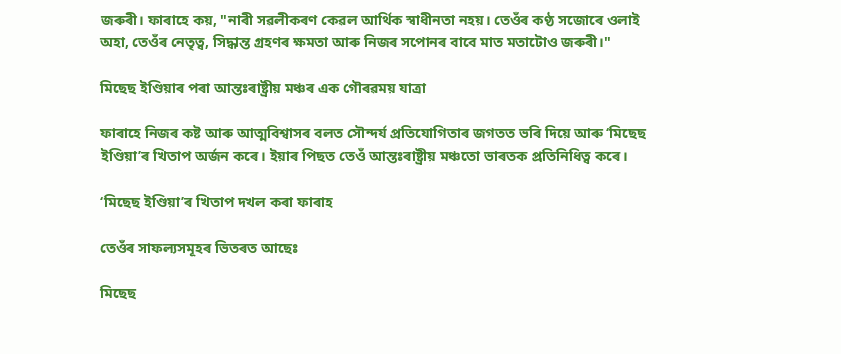জৰুৰী। ফাৰাহে কয়, "নাৰী সৱলীকৰণ কেৱল আৰ্থিক স্বাধীনতা নহয়। তেওঁৰ কণ্ঠ সজোৰে ওলাই অহা, তেওঁৰ নেতৃত্ব, সিদ্ধান্ত গ্ৰহণৰ ক্ষমতা আৰু নিজৰ সপোনৰ বাবে মাত মতাটোও জৰুৰী।"

মিছেছ ইণ্ডিয়াৰ পৰা আন্তঃৰাষ্ট্ৰীয় মঞ্চৰ এক গৌৰৱময় যাত্ৰা

ফাৰাহে নিজৰ কষ্ট আৰু আত্মবিশ্বাসৰ বলত সৌন্দৰ্য প্ৰতিযোগিতাৰ জগতত ভৰি দিয়ে আৰু ‘মিছেছ ইণ্ডিয়া’ৰ খিতাপ অৰ্জন কৰে। ইয়াৰ পিছত তেওঁ আন্তঃৰাষ্ট্ৰীয় মঞ্চতো ভাৰতক প্ৰতিনিধিত্ব কৰে।

‘মিছেছ ইণ্ডিয়া’ৰ খিতাপ দখল কৰা ফাৰাহ

তেওঁৰ সাফল্যসমূহৰ ভিতৰত আছেঃ

মিছেছ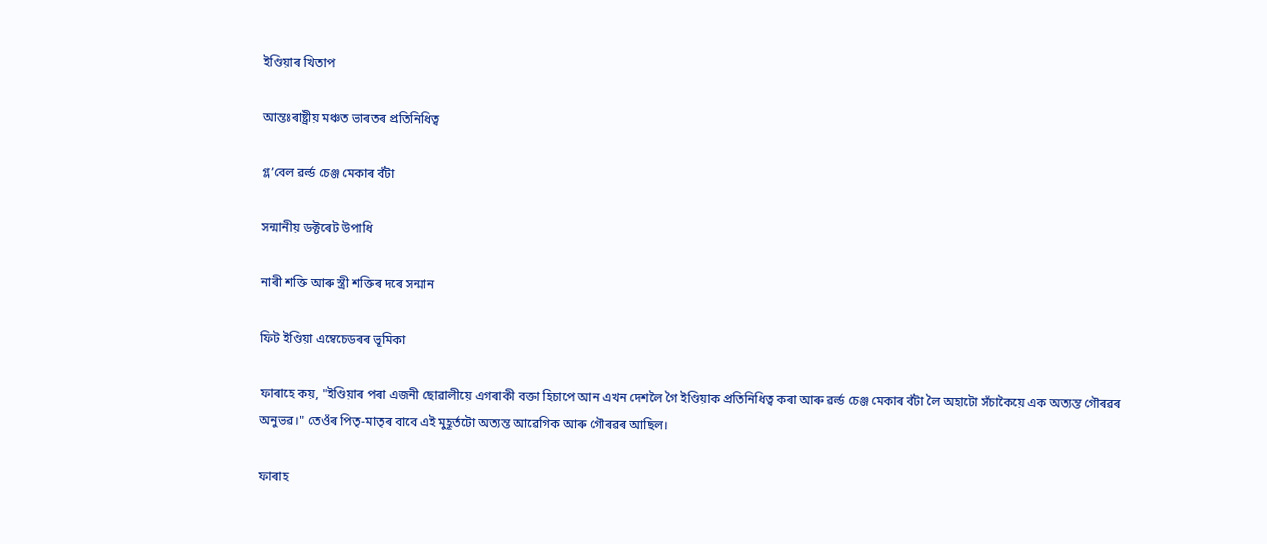ইণ্ডিয়াৰ খিতাপ

আন্তঃৰাষ্ট্ৰীয় মঞ্চত ভাৰতৰ প্ৰতিনিধিত্ব

গ্ল’বেল ৱৰ্ল্ড চেঞ্জ মেকাৰ বঁটা

সন্মানীয় ডক্টৰেট উপাধি

নাৰী শক্তি আৰু স্ত্ৰী শক্তিৰ দৰে সন্মান

ফিট ইণ্ডিয়া এম্বেচেডৰৰ ভূমিকা

ফাৰাহে কয়, "ইণ্ডিয়াৰ পৰা এজনী ছোৱালীয়ে এগৰাকী বক্তা হিচাপে আন এখন দেশলৈ গৈ ইণ্ডিয়াক প্ৰতিনিধিত্ব কৰা আৰু ৱৰ্ল্ড চেঞ্জ মেকাৰ বঁটা লৈ অহাটো সঁচাকৈয়ে এক অত্যন্ত গৌৰৱৰ অনুভৱ।" তেওঁৰ পিতৃ-মাতৃৰ বাবে এই মুহূৰ্তটো অত্যন্ত আৱেগিক আৰু গৌৰৱৰ আছিল।

ফাৰাহ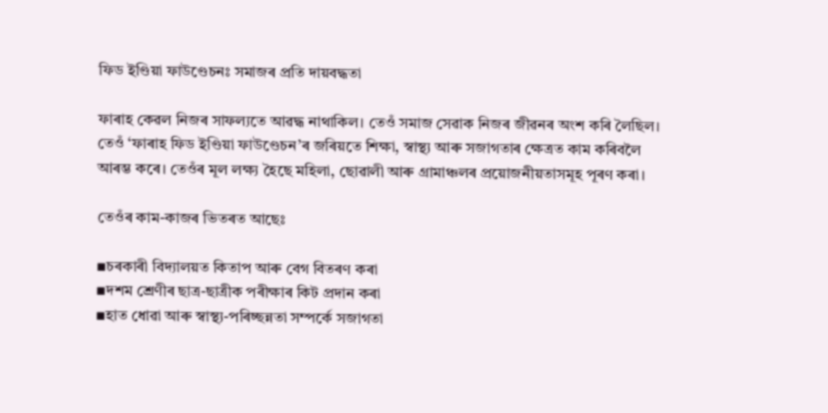ফিড ইণ্ডিয়া ফাউণ্ডেচনঃ সমাজৰ প্ৰতি দায়বদ্ধতা

ফাৰাহ কেৱল নিজৰ সাফল্যতে আৱদ্ধ নাথাকিল। তেওঁ সমাজ সেৱাক নিজৰ জীৱনৰ অংশ কৰি লৈছিল। তেওঁ ‘ফাৰাহ ফিড ইণ্ডিয়া ফাউণ্ডেচন’ৰ জৰিয়তে শিক্ষা, স্বাস্থ্য আৰু সজাগতাৰ ক্ষেত্ৰত কাম কৰিবলৈ আৰম্ভ কৰে। তেওঁৰ মূল লক্ষ্য হৈছে মহিলা, ছোৱালী আৰু গ্ৰামাঞ্চলৰ প্ৰয়োজনীয়তাসমূহ পূৰণ কৰা।

তেওঁৰ কাম-কাজৰ ভিতৰত আছেঃ

▪চৰকাৰী বিদ্যালয়ত কিতাপ আৰু বেগ বিতৰণ কৰা
▪দশম শ্ৰেণীৰ ছাত্ৰ-ছাত্ৰীক পৰীক্ষাৰ কিট প্ৰদান কৰা
▪হাত ধোৱা আৰু স্বাস্থ্য-পৰিচ্ছন্নতা সম্পৰ্কে সজাগতা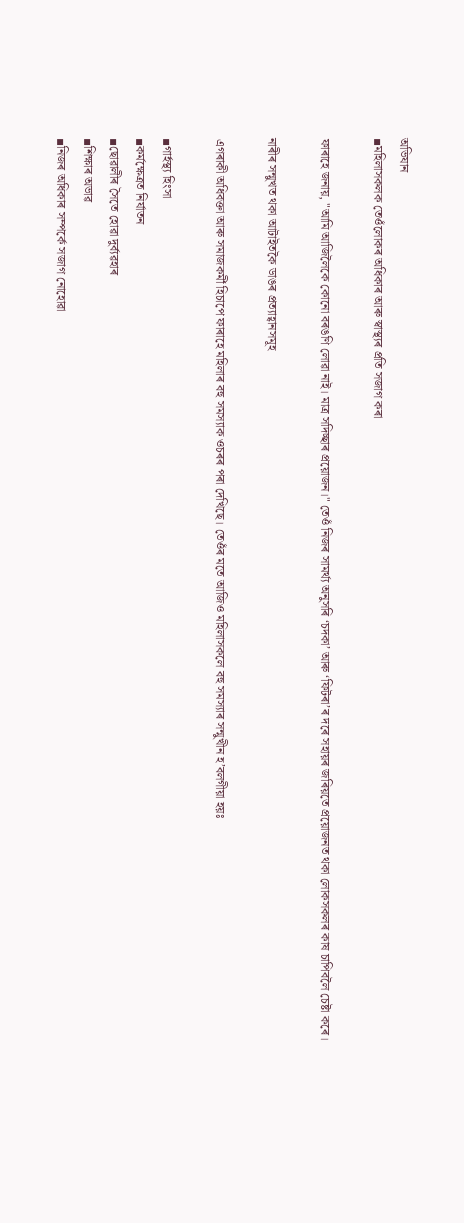অভিযান
▪মহিলাসকলক তেওঁলোকৰ অধিকাৰ আৰু স্বাস্থ্যৰ প্ৰতি সজাগ কৰা

ফাৰাহে জনায়, "আমি আজিলৈকে কোনো বৰঙণি লোৱা নাই। মাত্ৰ সদিচ্ছাৰ প্ৰয়োজন।" তেওঁ নিজৰ সামৰ্থ্য অনুসৰি ‘চদকা’ আৰু ‘ফিটৰা’ৰ দৰে সহায়ৰ জৰিয়তে প্ৰয়োজনত থকা লোকসকলৰ কাষ চাপিবলৈ চেষ্টা কৰে।

নাৰীৰ সন্মুখত থকা আটাইতকৈ ডাঙৰ প্ৰত্যাহ্বানসমূহ

এগৰাকী অধিবক্তা আৰু সমাজকৰ্মী হিচাপে ফাৰাহে মহিলাৰ বহু সমস্যাক ওচৰৰ পৰা দেখিছে। তেওঁৰ মতে আজিও মহিলাসকলে বহু সমস্যাৰ সন্মুখীন হ’বলগীয়া হয়ঃ

▪গাৰ্হস্থ্য হিংসা
▪কৰ্মক্ষেত্ৰত নিৰ্যাতন
▪ছোৱালীৰ সৈতে হোৱা দুৰ্ব্যৱহাৰ
▪শিক্ষাৰ অভাৱ
▪নিজৰ অধিকাৰ সম্পৰ্কে সজাগ নোহোৱা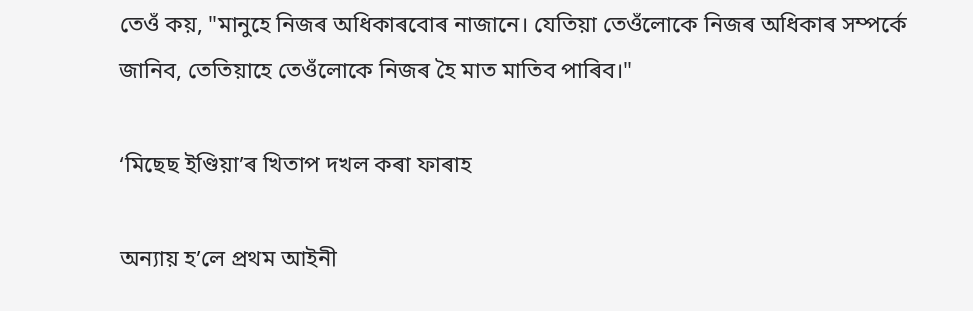তেওঁ কয়, "মানুহে নিজৰ অধিকাৰবোৰ নাজানে। যেতিয়া তেওঁলোকে নিজৰ অধিকাৰ সম্পৰ্কে জানিব, তেতিয়াহে তেওঁলোকে নিজৰ হৈ মাত মাতিব পাৰিব।"

‘মিছেছ ইণ্ডিয়া’ৰ খিতাপ দখল কৰা ফাৰাহ

অন্যায় হ’লে প্ৰথম আইনী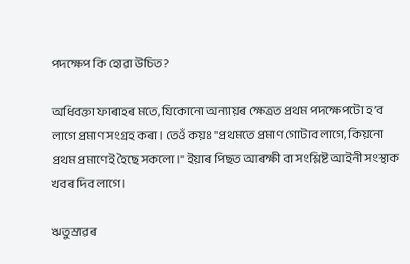পদক্ষেপ কি হোৱা উচিত?

অধিবক্তা ফাৰাহৰ মতে, যিকোনো অন্যায়ৰ ক্ষেত্ৰত প্ৰথম পদক্ষেপটো হ’ব লাগে প্ৰমাণ সংগ্ৰহ কৰা। তেওঁ কয়ঃ "প্ৰথমতে প্ৰমাণ গোটাব লাগে, কিয়নো প্ৰথম প্ৰমাণেই হৈছে সকলো।" ইয়াৰ পিছত আৰক্ষী বা সংশ্লিষ্ট আইনী সংস্থাক খবৰ দিব লাগে।

ঋতুস্ৰাৱৰ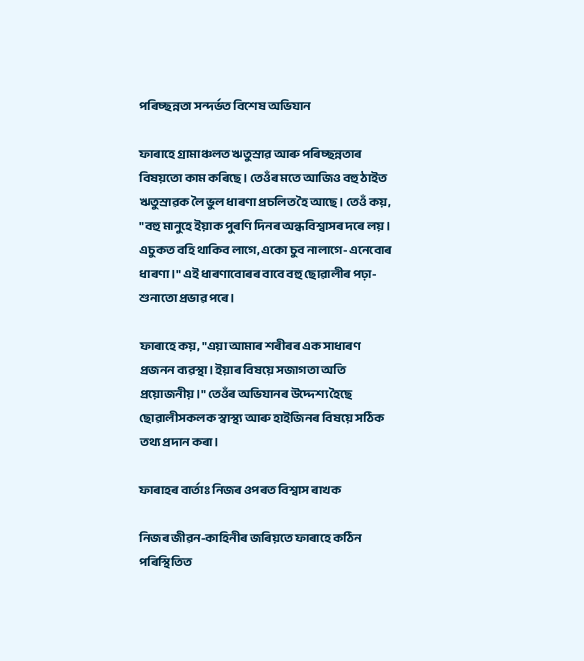পৰিচ্ছন্নতা সন্দৰ্ভত বিশেষ অভিযান

ফাৰাহে গ্ৰামাঞ্চলত ঋতুস্ৰাৱ আৰু পৰিচ্ছন্নতাৰ বিষয়তো কাম কৰিছে। তেওঁৰ মতে আজিও বহু ঠাইত ঋতুস্ৰাৱক লৈ ভুল ধাৰণা প্ৰচলিত হৈ আছে। তেওঁ কয়, "বহু মানুহে ইয়াক পুৰণি দিনৰ অন্ধবিশ্বাসৰ দৰে লয়। এচুকত বহি থাকিব লাগে, একো চুব নালাগে- এনেবোৰ ধাৰণা।" এই ধাৰণাবোৰৰ বাবে বহু ছোৱালীৰ পঢ়া-শুনাতো প্ৰভাৱ পৰে।

ফাৰাহে কয়, "এয়া আমাৰ শৰীৰৰ এক সাধাৰণ প্ৰজনন ব্যৱস্থা। ইয়াৰ বিষয়ে সজাগতা অতি প্ৰয়োজনীয়।" তেওঁৰ অভিযানৰ উদ্দেশ্য হৈছে ছোৱালীসকলক স্বাস্থ্য আৰু হাইজিনৰ বিষয়ে সঠিক তথ্য প্ৰদান কৰা।

ফাৰাহৰ বাৰ্তাঃ নিজৰ ওপৰত বিশ্বাস ৰাখক

নিজৰ জীৱন-কাহিনীৰ জৰিয়তে ফাৰাহে কঠিন পৰিস্থিতিত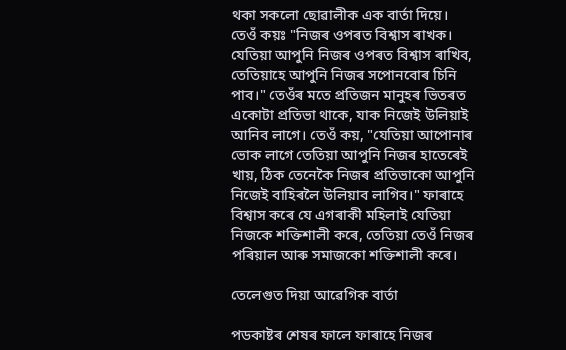থকা সকলো ছোৱালীক এক বাৰ্তা দিয়ে। তেওঁ কয়ঃ "নিজৰ ওপৰত বিশ্বাস ৰাখক। যেতিয়া আপুনি নিজৰ ওপৰত বিশ্বাস ৰাখিব, তেতিয়াহে আপুনি নিজৰ সপোনবোৰ চিনি পাব।" তেওঁৰ মতে প্ৰতিজন মানুহৰ ভিতৰত একোটা প্ৰতিভা থাকে, যাক নিজেই উলিয়াই আনিব লাগে। তেওঁ কয়, "যেতিয়া আপোনাৰ ভোক লাগে তেতিয়া আপুনি নিজৰ হাতেৰেই খায়, ঠিক তেনেকৈ নিজৰ প্ৰতিভাকো আপুনি নিজেই বাহিৰলৈ উলিয়াব লাগিব।" ফাৰাহে বিশ্বাস কৰে যে এগৰাকী মহিলাই যেতিয়া নিজকে শক্তিশালী কৰে, তেতিয়া তেওঁ নিজৰ পৰিয়াল আৰু সমাজকো শক্তিশালী কৰে।

তেলেগুত দিয়া আৱেগিক বাৰ্তা

পডকাষ্টৰ শেষৰ ফালে ফাৰাহে নিজৰ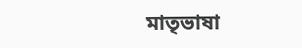মাতৃভাষা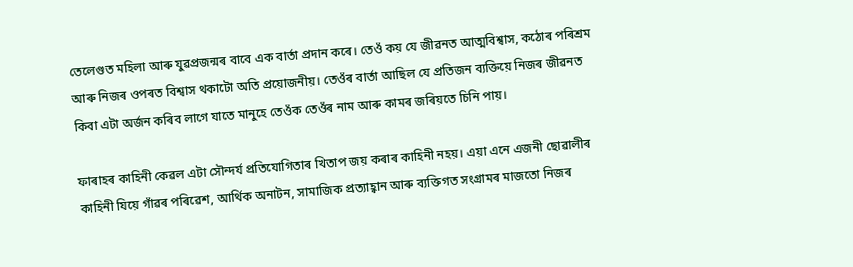তেলেগুত মহিলা আৰু যুৱপ্ৰজন্মৰ বাবে এক বাৰ্তা প্ৰদান কৰে। তেওঁ কয় যে জীৱনত আত্মবিশ্বাস, কঠোৰ পৰিশ্ৰম আৰু নিজৰ ওপৰত বিশ্বাস থকাটো অতি প্ৰয়োজনীয়। তেওঁৰ বাৰ্তা আছিল যে প্ৰতিজন ব্যক্তিয়ে নিজৰ জীৱনত কিবা এটা অৰ্জন কৰিব লাগে যাতে মানুহে তেওঁক তেওঁৰ নাম আৰু কামৰ জৰিয়তে চিনি পায়।

ফাৰাহৰ কাহিনী কেৱল এটা সৌন্দৰ্য প্ৰতিযোগিতাৰ খিতাপ জয় কৰাৰ কাহিনী নহয়। এয়া এনে এজনী ছোৱালীৰ কাহিনী যিয়ে গাঁৱৰ পৰিৱেশ, আৰ্থিক অনাটন, সামাজিক প্ৰত্যাহ্বান আৰু ব্যক্তিগত সংগ্ৰামৰ মাজতো নিজৰ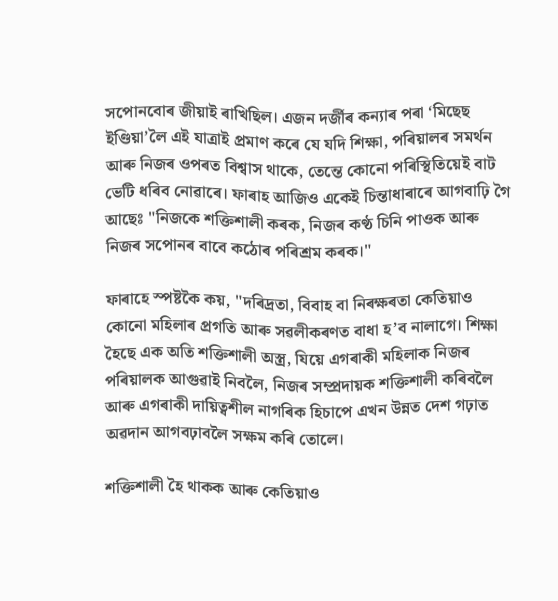সপোনবোৰ জীয়াই ৰাখিছিল। এজন দৰ্জীৰ কন্যাৰ পৰা ‘মিছেছ ইণ্ডিয়া’লৈ এই যাত্ৰাই প্ৰমাণ কৰে যে যদি শিক্ষা, পৰিয়ালৰ সমৰ্থন আৰু নিজৰ ওপৰত বিশ্বাস থাকে, তেন্তে কোনো পৰিস্থিতিয়েই বাট ভেটি ধৰিব নোৱাৰে। ফাৰাহ আজিও একেই চিন্তাধাৰাৰে আগবাঢ়ি গৈ আছেঃ "নিজকে শক্তিশালী কৰক, নিজৰ কণ্ঠ চিনি পাওক আৰু নিজৰ সপোনৰ বাবে কঠোৰ পৰিশ্ৰম কৰক।"

ফাৰাহে স্পষ্টকৈ কয়, "দৰিদ্ৰতা, বিবাহ বা নিৰক্ষৰতা কেতিয়াও কোনো মহিলাৰ প্ৰগতি আৰু সৱলীকৰণত বাধা হ’ব নালাগে। শিক্ষা হৈছে এক অতি শক্তিশালী অস্ত্ৰ, যিয়ে এগৰাকী মহিলাক নিজৰ পৰিয়ালক আগুৱাই নিবলৈ, নিজৰ সম্প্ৰদায়ক শক্তিশালী কৰিবলৈ আৰু এগৰাকী দায়িত্বশীল নাগৰিক হিচাপে এখন উন্নত দেশ গঢ়াত অৱদান আগবঢ়াবলৈ সক্ষম কৰি তোলে।

শক্তিশালী হৈ থাকক আৰু কেতিয়াও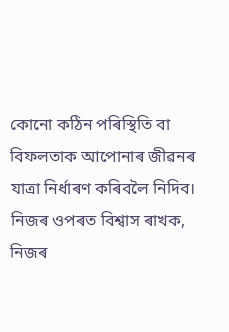কোনো কঠিন পৰিস্থিতি বা বিফলতাক আপোনাৰ জীৱনৰ যাত্ৰা নিৰ্ধাৰণ কৰিবলৈ নিদিব। নিজৰ ওপৰত বিশ্বাস ৰাখক, নিজৰ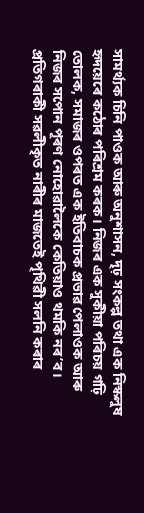সামৰ্থ্যক চিনি পাওক আৰু অনুশাসন, দৃঢ় সংকল্প তথা এক নিস্কলুষ হৃদয়েৰে কঠোৰ পৰিশ্ৰম কৰক। নিজৰ এক সুকীয়া পৰিচয় গঢ়ি তোলক, সমাজৰ ওপৰত এক ইতিবাচক প্ৰভাৱ পেলাওক আৰু নিজৰ সপোন পূৰণ নোহোৱালৈকে কেতিয়াও থমকি নৰ’ব। প্ৰতিগৰাকী সৱলীকৃত নাৰীৰ মাজতেই পৃথিৱী সলনি কৰাৰ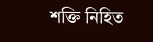শক্তি নিহিত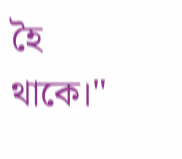হৈ থাকে।"